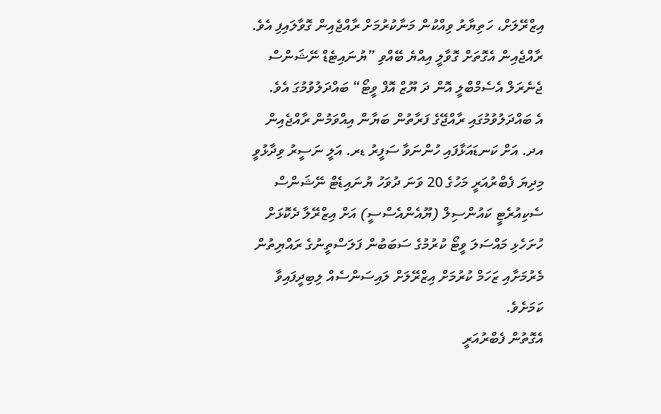އިޒްރޭލަށް، ހަތިޔާރު ވިއްކުން މަނާކުރުމަށް ރާއްޖެއިން ގޮވާލައިފި އެވެ.
ރާއްޖެއިން އެގޮތަށް ގޮވާލީ އިއްޔެ ބޭއްވި ”ޔުނައިޓެޑް ނޭޝަންސް ޖެނެރަލް އެސެމްބްލީ އޮން ދަ ޔޫޒް އޮފް ވީޓޯ“ ބައްދަލުވުމުގަ އެވެ.
އެ ބައްދަލުވުމުގައި ރާއްޖޭގެ ފަރާތުން ބަޔާން އިއްވަމުން ރާއްޖެއިން އދ. އަށް ކަނޑައަޅާފައި ހުންނަވާ ސަފީރު ޑރ. އަލީ ނަސީރު ވިދާޅުވީ މިދިޔަ ފެބްރުއަރީ މަހުގެ 20 ވަނަ ދުވަހު ޔުނައިޑެޓް ނޭޝަންސް ސެކިއުރެޓީ ކައުންސިލް (ޔޫއެންއެސްސީ) އަށް އިޒްރޭލާ ދެކޮޅަށް ހުށަހެޅި މައްސަލަ ވީޓޯ ކުރުމުގެ ސަބަބުން ފަލަސްތީނުގެ ރައްޔިތުން މެރުމަށާއި ޒަހަމް ކުރުމަށް އިޒްރޭލަށް ލައިސަންސެއް ލިބިދީފައިވާ ކަމަށެވެ.
އެގޮތުން ފެބްރުއަރީ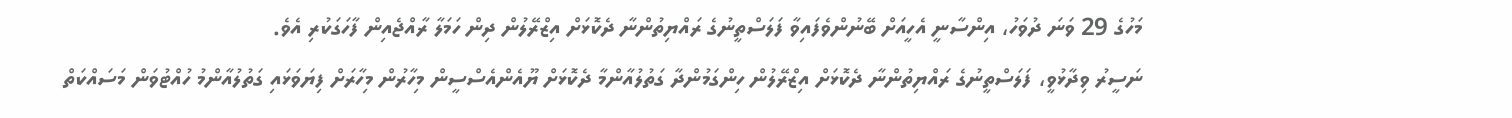މަހުގެ 29 ވަނަ ދުވަހު، އިންސާނީ އެހީއަށް ބޭނުންވެފައިވާ ފަލަސްތީނުގެ ރައްޔިތުންނާ ދެކޮޅަށް އިޒްރޭލުން ދިން ހަމަލާ ރާއްޖެއިން ފާހަގަކުރި އެވެ.
ނަސީރު ވިދާޅުވީ، ފަލަސްތީނުގެ ރައްޔިތުންނާ ދެކޮޅަށް އިޒްރޭލުން ހިންގަމުންދާ ގަތުލުއާންމާ ދެކޮޅަށް ޔޫއެންއެސްސީން މިހާރުން މިހާރަށް ފިޔަވަޅައި ގަތުލުއާންމު ހުއްޓުވަން މަސައްކަތް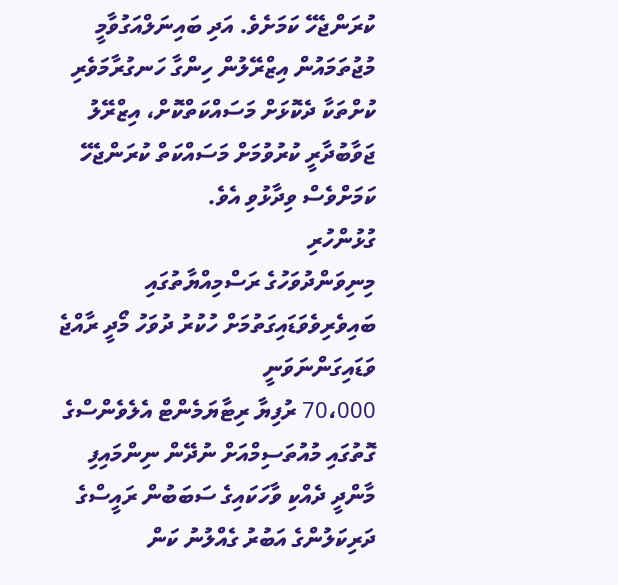ކުރަންޖެހޭ ކަމަށެވެ. އަދި ބައިނަލްއަގުވާމީ މުޖުތަމައުން އިޒްރޭލުން ހިންގާ ހަނގުރާމަވެރި ކުށްތަކާ ދެކޮޅަށް މަސައްކަތްކޮށް، އިޒްރޭލު ޖަވާބުދާރީ ކުރުވުމަށް މަސައްކަތް ކުރަންޖެހޭ ކަމަށްވެސް ވިދާޅުވި އެވެ.
ގުޅުންހުރި
މިނިވަންދުވަހުގެ ރަސްމިއްޔާތުގައި ބައިވެރިވެވަޑައިގަތުމަށް ހުކުރު ދުވަހު މޯދީ ރާއްޖެ ވަޑައިގަންނަވަނީ
70،000 ރުފިޔާ ރިޓާޔަމެންޓް އެލެވެންސްގެ ގޮތުގައި މުއުތަސިމްއަށް ނުދޭން ނިންމައިފި
މާންދީ ދެއްކި ވާހަކައިގެ ސަބަބުން ރައީސްގެ ދަރިކަލުންގެ އަބުރު ގެއްލުނު ކަން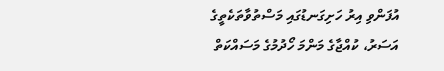އުފަންވި އިރު ހަށިގަނޑުގައި މަސްތުވާތަކެތީގެ އަސަރު، ކުއްޖާގެ މަންމަ ހޯދުމުގެ މަސައްކަތް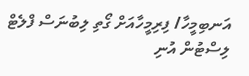އަނބިމީހާ/ ފިރިމީހާއަށް ގޯތި ލިބުނަސް ފްލެޓް ލިސްޓުން އުނި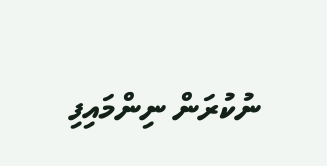ނުކުރަން ނިންމައިފި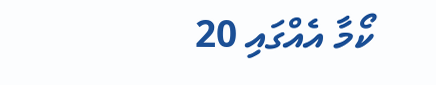ކޯމާ އެއްގައި 20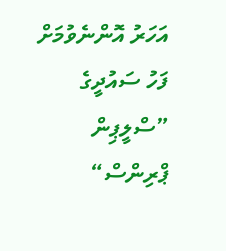އަހަރު އޮންނެވުމަށް ފަހު ސައުދީގެ ”ސްލީޕިން ޕްރިންސް“